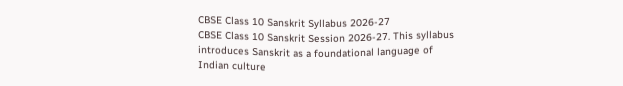CBSE Class 10 Sanskrit Syllabus 2026-27
CBSE Class 10 Sanskrit Session 2026-27. This syllabus introduces Sanskrit as a foundational language of Indian culture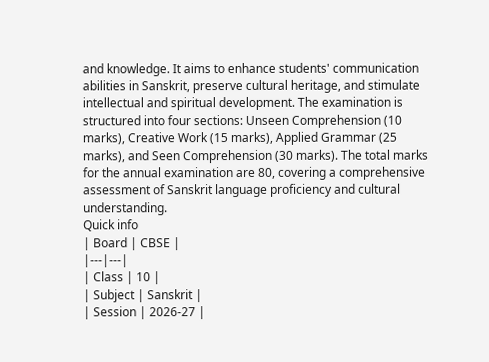and knowledge. It aims to enhance students' communication abilities in Sanskrit, preserve cultural heritage, and stimulate intellectual and spiritual development. The examination is structured into four sections: Unseen Comprehension (10 marks), Creative Work (15 marks), Applied Grammar (25 marks), and Seen Comprehension (30 marks). The total marks for the annual examination are 80, covering a comprehensive assessment of Sanskrit language proficiency and cultural understanding.
Quick info
| Board | CBSE |
|---|---|
| Class | 10 |
| Subject | Sanskrit |
| Session | 2026-27 |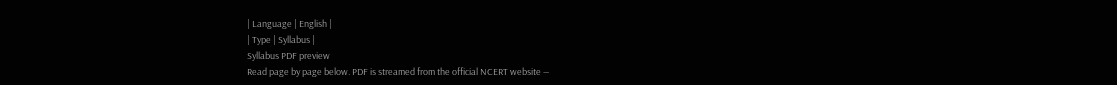| Language | English |
| Type | Syllabus |
Syllabus PDF preview
Read page by page below. PDF is streamed from the official NCERT website —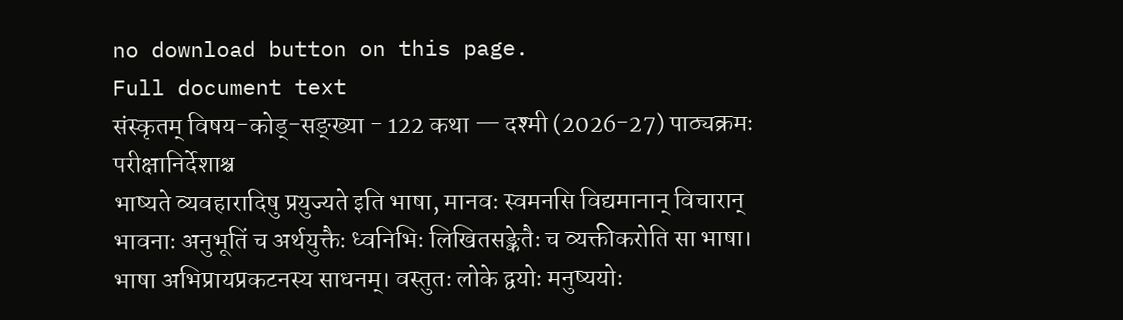no download button on this page.
Full document text
संस्कृतम् विषय-कोड्-सङ्ख्या - 122 कथा — दश्मी (2026-27) पाठ्यक्रमः परीक्षानिर्देशाश्च
भाष्यते व्यवहारादिषु प्रयुज्यते इति भाषा, मानवः स्वमनसि विद्यमानान् विचारान् भावनाः अनुभूतिं च अर्थयुक्तैः ध्वनिभिः लिखितसङ्केतैः च व्यक्तीकरोति सा भाषा। भाषा अभिप्रायप्रकटनस्य साधनम्। वस्तुतः लोके द्वयोः मनुष्ययोः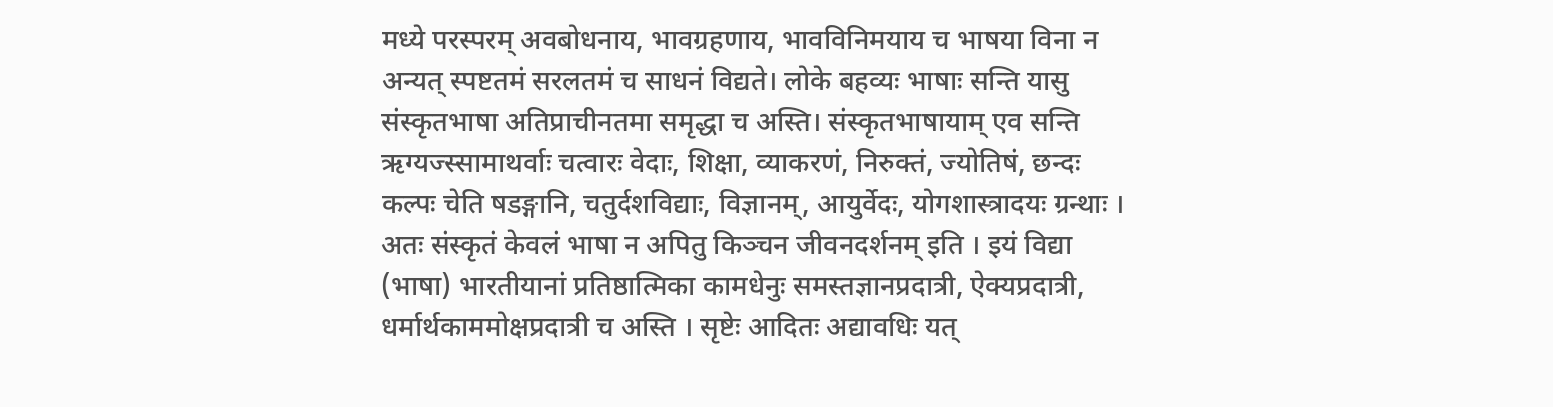मध्ये परस्परम् अवबोधनाय, भावग्रहणाय, भावविनिमयाय च भाषया विना न अन्यत् स्पष्टतमं सरलतमं च साधनं विद्यते। लोके बहव्यः भाषाः सन्ति यासु संस्कृतभाषा अतिप्राचीनतमा समृद्धा च अस्ति। संस्कृतभाषायाम् एव सन्ति ऋग्यज्स्सामाथर्वाः चत्वारः वेदाः, शिक्षा, व्याकरणं, निरुक्तं, ज्योतिषं, छन्दः कल्पः चेति षडङ्गानि, चतुर्दशविद्याः, विज्ञानम्, आयुर्वेदः, योगशास्त्रादयः ग्रन्थाः । अतः संस्कृतं केवलं भाषा न अपितु किञ्चन जीवनदर्शनम् इति । इयं विद्या (भाषा) भारतीयानां प्रतिष्ठात्मिका कामधेनुः समस्तज्ञानप्रदात्री, ऐक्यप्रदात्री, धर्मार्थकाममोक्षप्रदात्री च अस्ति । सृष्टेः आदितः अद्यावधिः यत्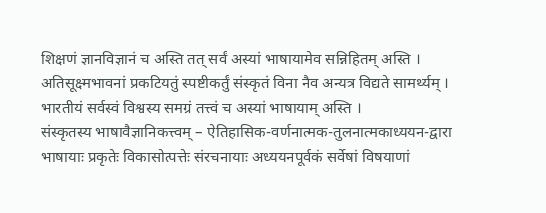शिक्षणं ज्ञानविज्ञानं च अस्ति तत् सर्वं अस्यां भाषायामेव सन्निहितम् अस्ति । अतिसूक्ष्मभावनां प्रकटियतुं स्पष्टीकर्तुं संस्कृतं विना नैव अन्यत्र विद्यते सामर्थ्यम् । भारतीयं सर्वस्वं विश्वस्य समग्रं तत्त्वं च अस्यां भाषायाम् अस्ति ।
संस्कृतस्य भाषावैज्ञानिकत्त्वम् – ऐतिहासिक-वर्णनात्मक-तुलनात्मकाध्ययन-द्वारा भाषायाः प्रकृतेः विकासोत्पत्तेः संरचनायाः अध्ययनपूर्वकं सर्वेषां विषयाणां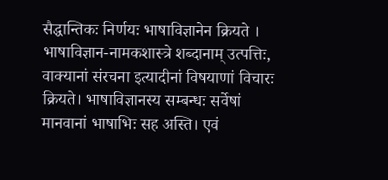सैद्धान्तिकः निर्णयः भाषाविज्ञानेन क्रियते । भाषाविज्ञान-नामकशास्त्रे शब्दानाम् उत्पत्तिः, वाक्यानां संरचना इत्यादीनां विषयाणां विचारः क्रियते। भाषाविज्ञानस्य सम्बन्धः सर्वेषां मानवानां भाषाभिः सह अस्ति। एवं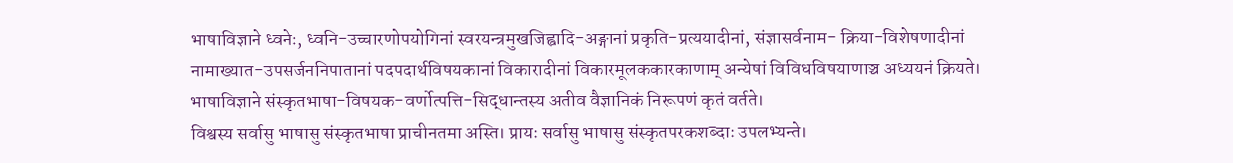भाषाविज्ञाने ध्वनेः, ध्वनि-उच्चारणोपयोगिनां स्वरयन्त्रमुखजिह्वादि-अङ्गानां प्रकृति-प्रत्ययादीनां, संज्ञासर्वनाम- क्रिया-विशेषणादीनां नामाख्यात-उपसर्जननिपातानां पदपदार्थविषयकानां विकारादीनां विकारमूलककारकाणाम् अन्येषां विविधविषयाणाञ्च अध्ययनं क्रियते। भाषाविज्ञाने संस्कृतभाषा-विषयक-वर्णोत्पत्ति-सिद्धान्तस्य अतीव वैज्ञानिकं निरूपणं कृतं वर्तते।
विश्वस्य सर्वासु भाषासु संस्कृतभाषा प्राचीनतमा अस्ति। प्रायः सर्वासु भाषासु संस्कृतपरकशब्दाः उपलभ्यन्ते।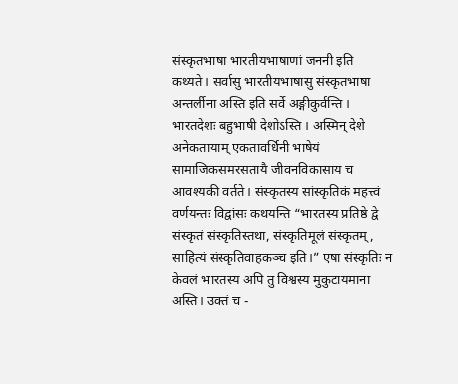संस्कृतभाषा भारतीयभाषाणां जननी इति कथ्यते। सर्वासु भारतीयभाषासु संस्कृतभाषा अन्तर्लीना अस्ति इति सर्वे अङ्गीकुर्वन्ति ।
भारतदेशः बहुभाषी देशोऽस्ति । अस्मिन् देशे अनेकतायाम् एकतावर्धिनी भाषेयं सामाजिकसमरसतायै जीवनविकासाय च आवश्यकी वर्तते। संस्कृतस्य सांस्कृतिकं महत्त्वं वर्णयन्तः विद्वांसः कथयन्ति “भारतस्य प्रतिष्ठे द्वे संस्कृतं संस्कृतिस्तथा, संस्कृतिमूलं संस्कृतम्, साहित्यं संस्कृतिवाहकञ्च इति।” एषा संस्कृतिः न केवलं भारतस्य अपि तु विश्वस्य मुकुटायमाना अस्ति। उक्तं च -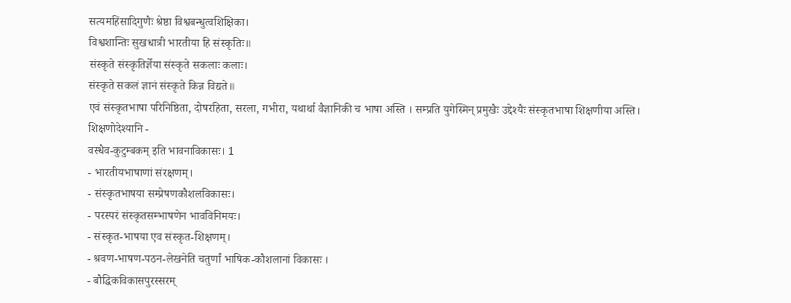सत्यमहिंसादिगुणैः श्रेष्ठा विश्वबन्धुत्वशिक्षिका।
विश्वशान्तिः सुखधात्री भारतीया हि संस्कृतिः॥
संस्कृते संस्कृतिर्ज्ञेया संस्कृते सकलाः कलाः।
संस्कृते सकलं ज्ञानं संस्कृते किन्न विद्यते॥
एवं संस्कृतभाषा परिनिष्ठिता, दोषरहिता, सरला, गभीरा, यथार्था वैज्ञानिकी च भाषा अस्ति । सम्प्रति युगेस्मिन् प्रमुखैः उद्देश्यैः संस्कृतभाषा शिक्षणीया अस्ति।
शिक्षणोदेश्यानि -
वस्धैव-कुटुम्बकम् इति भावनाविकासः। 1
- भारतीयभाषाणां संरक्षणम्।
- संस्कृतभाषया सम्प्रेषणकौशलविकासः।
- परस्परं संस्कृतसम्भाषणेन भावविनिमयः।
- संस्कृत-भाषया एव संस्कृत-शिक्षणम्।
- श्रवण-भाषण-पठन-लेखनेति चतुर्णां भाषिक-कौशलानां विकासः ।
- बौद्धिकविकासपुरस्सरम्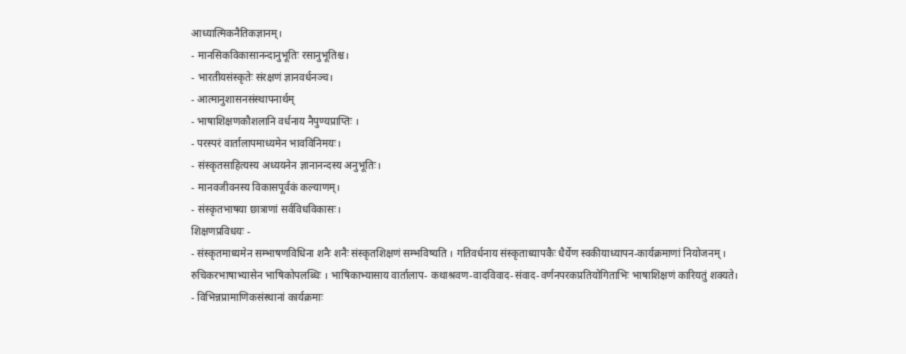आध्यात्मिकनैतिकज्ञानम्।
- मानसिकविकासानन्दानुभूतिः रसानुभूतिश्च।
- भारतीयसंस्कृतेः संरक्षणं ज्ञानवर्धनञ्च।
- आत्मानुशासनसंस्थापनार्थम्
- भाषाशिक्षणकौशलानि वर्धनाय नैपुण्यप्राप्तिः ।
- परस्परं वार्तालापमाध्यमेन भावविनिमयः।
- संस्कृतसाहित्यस्य अध्ययनेन ज्ञानानन्दस्य अनुभूतिः।
- मानवजीवनस्य विकासपूर्वकं कल्याणम्।
- संस्कृतभाषया छात्राणां सर्वविधविकासः।
शिक्षणप्रविधयः -
- संस्कृतमाध्यमेन सम्भाषणविधिना शनैः शनैः संस्कृतशिक्षणं सम्भविष्यति । गतिवर्धनाय संस्कृताध्यापकैः धैर्येण स्वकीयाध्यापन-कार्यक्रमाणां नियोजनम् । रुचिकरभाषाभ्यासेन भाषिकोपलब्धिः । भाषिकाभ्यासाय वार्तालाप- कथाश्रवण-वादविवाद-संवाद-वर्णनपरकप्रतियोगिताभिः भाषाशिक्षणं कारियतुं शक्यते।
- विभिन्नप्रामाणिकसंस्थानां कार्यक्रमाः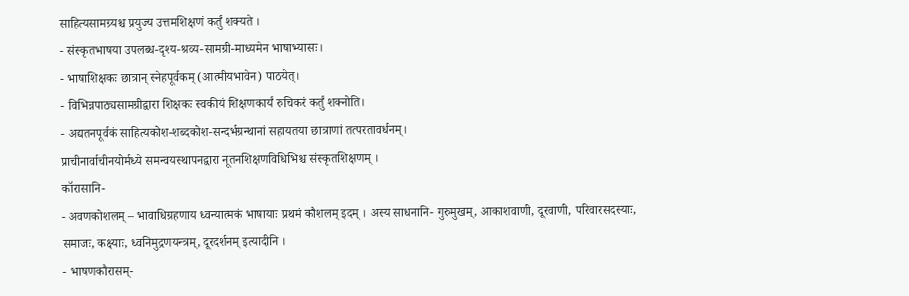साहित्यसामग्र्यश्च प्रयुज्य उत्तमशिक्षणं कर्तुं शक्यते ।
- संस्कृतभाषया उपलब्ध-दृश्य-श्रव्य-सामग्री-माध्यमेन भाषाभ्यासः।
- भाषाशिक्षकः छात्रान् स्नेहपूर्वकम् (आत्मीयभावेन) पाठयेत्।
- विभिन्नपाठ्यसामग्रीद्वारा शिक्षकः स्वकीयं शिक्षणकार्यं रुचिकरं कर्तुं शक्नोति।
- अद्यतनपूर्वकं साहित्यकोश-शब्दकोश-सन्दर्भग्रन्थानां सहायतया छात्राणां तत्परतावर्धनम्।
प्राचीनार्वाचीनयोर्मध्ये समन्वयस्थापनद्वारा नूतनशिक्षणविधिभिश्च संस्कृतशिक्षणम् ।
कॉरासानि-
- अवणकोशलम् – भावाधिग्रहणाय ध्वन्यात्मकं भाषायाः प्रथमं कौशलम् इदम् । अस्य साधनानि- गुरुमुखम्, आकाशवाणी, दूरवाणी, परिवारसदस्याः, समाजः, कक्ष्याः, ध्वनिमुद्रणयन्त्रम्, दूरदर्शनम् इत्यादीनि ।
- भाषणकौरासम्-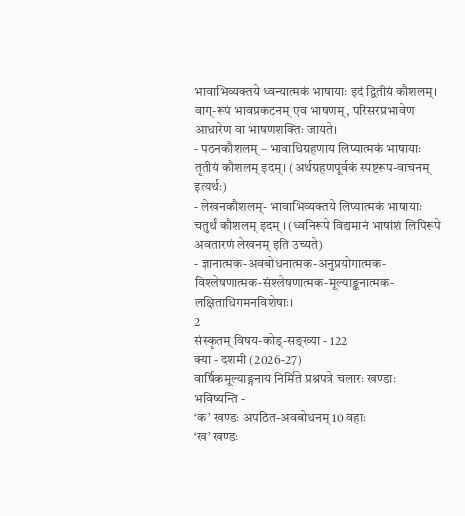भावाभिव्यक्तये ध्वन्यात्मकं भाषायाः इदं द्वितीयं कौशलम्। वाग्-रूपं भावप्रकटनम् एव भाषणम्, परिसरप्रभावेण आधारेण वा भाषणशक्तिः जायते।
- पठनकौशलम् – भावाधिग्रहणाय लिप्यात्मकं भाषायाः तृतीयं कौशलम् इदम्। (अर्थग्रहणपूर्वकं स्पष्टरूप-वाचनम् इत्यर्थः)
- लेखनकौशलम्- भावाभिव्यक्तये लिप्यात्मकं भाषायाः चतुर्थं कौशलम् इदम् । (ध्वनिरूपे विद्यमानं भाषांशं लिपिरूपे अवतारणं लेखनम् इति उच्यते)
- ज्ञानात्मक-अवबोधनात्मक-अनुप्रयोगात्मक-विश्लेषणात्मक-संश्लेषणात्मक-मूल्याङ्कनात्मक-लक्षिताधिगमनविशेषाः।
2
संस्कृतम् विषय-कोड्-सङ्ख्या - 122
क्या - दशमी (2026-27)
वार्षिकमूल्याङ्गनाय निर्मिते प्रश्नपत्रे चलारः खण्डाः भविष्यन्ति -
‘क’ खण्डः अपठित-अवबोधनम् 10 वहाः
‘ख’ खण्डः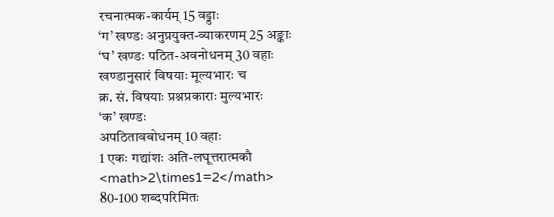रचनात्मक-कार्यम् 15 वड्डाः
‘ग’ खण्डः अनुप्रयुक्त-व्याकरणम् 25 अङ्काः
‘घ’ खण्डः पठित-अवनोधनम् 30 वहाः
खण्डानुसारं विषयाः मूल्यभारः च
क्र. सं. विषयाः प्रश्नप्रकाराः मुल्यभारः
‘क’ खण्डः
अपठितावबोधनम् 10 वहाः
1 एकः गद्यांशः अति-लघूत्तरात्मकौ <math>2\times1=2</math>
80-100 शब्दपरिमितः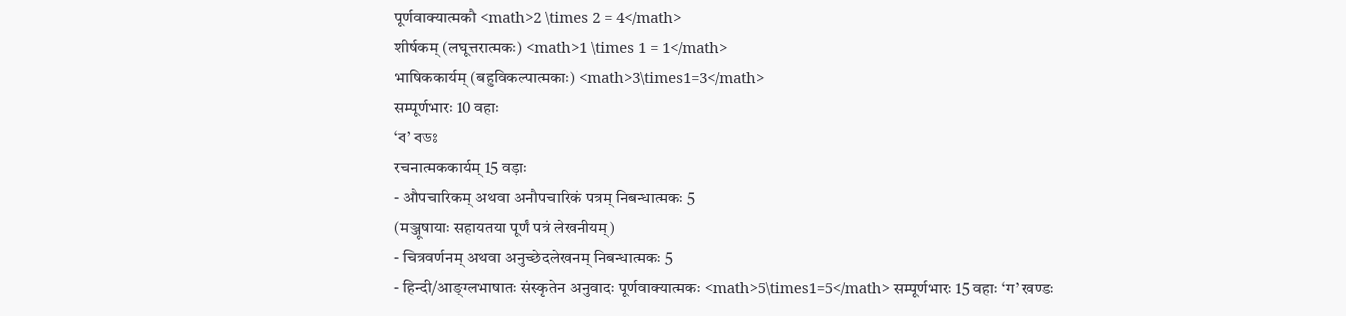पूर्णवाक्यात्मकौ <math>2 \times 2 = 4</math>
शीर्षकम् (लघूत्तरात्मकः) <math>1 \times 1 = 1</math>
भाषिककार्यम् (बहुविकल्पात्मकाः) <math>3\times1=3</math>
सम्पूर्णभारः 10 वहाः
‘ব’ বডঃ
रचनात्मककार्यम् 15 वड़ाः
- औपचारिकम् अथवा अनौपचारिकं पत्रम् निबन्धात्मकः 5
(मञ्जूषायाः सहायतया पूर्णं पत्रं लेखनीयम्)
- चित्रवर्णनम् अथवा अनुच्छेदलेखनम् निबन्धात्मकः 5
- हिन्दी/आङ्ग्लभाषातः संस्कृतेन अनुवादः पूर्णवाक्यात्मकः <math>5\times1=5</math> सम्पूर्णभारः 15 वहाः ‘ग’ खण्डः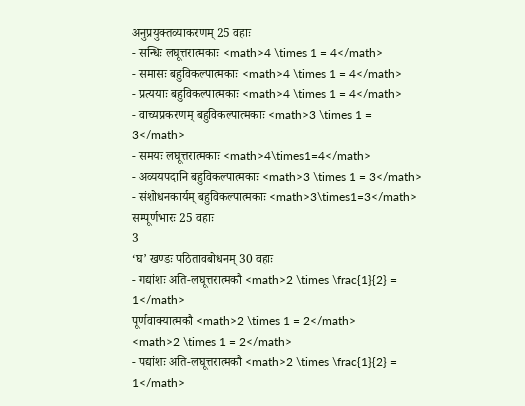अनुप्रयुक्तव्याकरणम् 25 वहाः
- सन्धिः लघूत्तरात्मकाः <math>4 \times 1 = 4</math>
- समासः बहुविकल्पात्मकाः <math>4 \times 1 = 4</math>
- प्रत्ययाः बहुविकल्पात्मकाः <math>4 \times 1 = 4</math>
- वाच्यप्रकरणम् बहुविकल्पात्मकाः <math>3 \times 1 = 3</math>
- समयः लघूत्तरात्मकाः <math>4\times1=4</math>
- अव्ययपदानि बहुविकल्पात्मकाः <math>3 \times 1 = 3</math>
- संशोधनकार्यम् बहुविकल्पात्मकाः <math>3\times1=3</math> सम्पूर्णभारः 25 वहाः
3
‘घ’ खण्डः पठितावबोधनम् 30 वहाः
- गद्यांशः अति-लघूत्तरात्मकौ <math>2 \times \frac{1}{2} = 1</math>
पूर्णवाक्यात्मकौ <math>2 \times 1 = 2</math>
<math>2 \times 1 = 2</math>
- पद्यांशः अति-लघूत्तरात्मकौ <math>2 \times \frac{1}{2} = 1</math>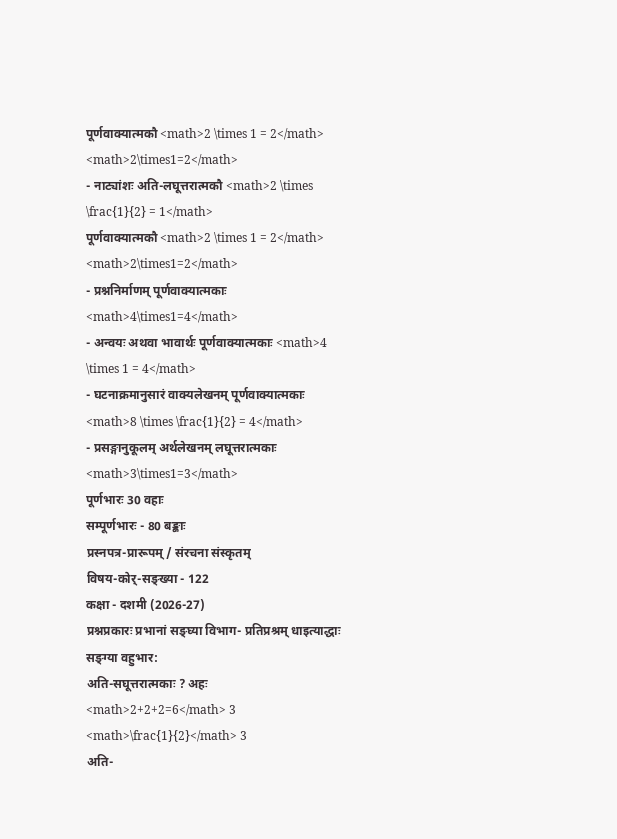पूर्णवाक्यात्मकौ <math>2 \times 1 = 2</math>
<math>2\times1=2</math>
- नाट्यांशः अति-लघूत्तरात्मकौ <math>2 \times \frac{1}{2} = 1</math>
पूर्णवाक्यात्मकौ <math>2 \times 1 = 2</math>
<math>2\times1=2</math>
- प्रश्ननिर्माणम् पूर्णवाक्यात्मकाः <math>4\times1=4</math>
- अन्वयः अथवा भावार्थः पूर्णवाक्यात्मकाः <math>4 \times 1 = 4</math>
- घटनाक्रमानुसारं वाक्यलेखनम् पूर्णवाक्यात्मकाः <math>8 \times \frac{1}{2} = 4</math>
- प्रसङ्गानुकूलम् अर्थलेखनम् लघूत्तरात्मकाः <math>3\times1=3</math>
पूर्णभारः 30 वहाः
सम्पूर्णभारः - 80 बङ्काः
प्रस्नपत्र-प्रारूपम् / संरचना संस्कृतम्
विषय-कोर्-सङ्ख्या - 122
कक्षा - दशमी (2026-27)
प्रश्नप्रकारः प्रभानां सङ्घ्या विभाग- प्रतिप्रश्रम् धाइत्याद्धाः
सङ्ग्या वहुभार:
अति-सघूत्तरात्मकाः ? अहः <math>2+2+2=6</math> 3 <math>\frac{1}{2}</math> 3
अति-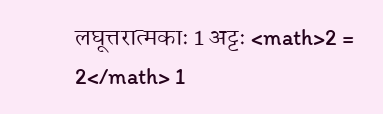लघूत्तरात्मकाः 1 अट्टः <math>2 = 2</math> 1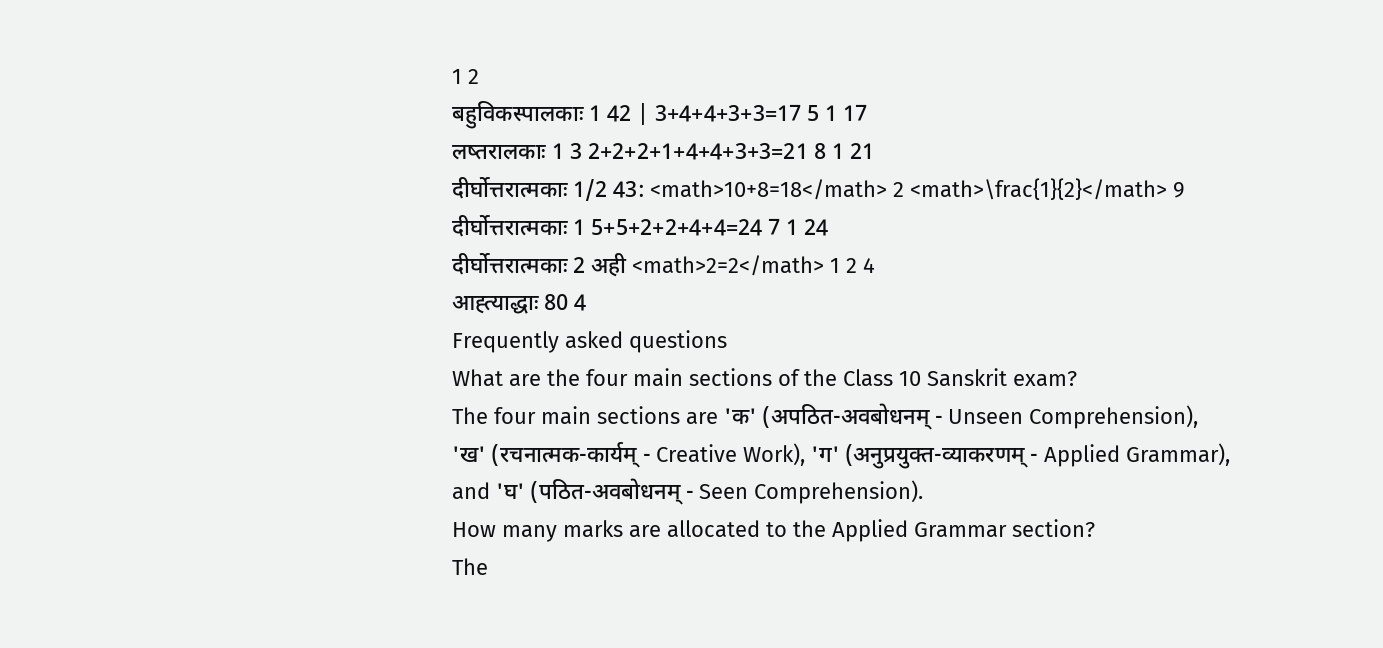1 2
बहुविकस्पालकाः 1 42 | 3+4+4+3+3=17 5 1 17
लष्तरालकाः 1 3 2+2+2+1+4+4+3+3=21 8 1 21
दीर्घोत्तरात्मकाः 1/2 43: <math>10+8=18</math> 2 <math>\frac{1}{2}</math> 9
दीर्घोत्तरात्मकाः 1 5+5+2+2+4+4=24 7 1 24
दीर्घोत्तरात्मकाः 2 अही <math>2=2</math> 1 2 4
आह्त्याद्धाः 80 4
Frequently asked questions
What are the four main sections of the Class 10 Sanskrit exam?
The four main sections are 'क' (अपठित-अवबोधनम् - Unseen Comprehension), 'ख' (रचनात्मक-कार्यम् - Creative Work), 'ग' (अनुप्रयुक्त-व्याकरणम् - Applied Grammar), and 'घ' (पठित-अवबोधनम् - Seen Comprehension).
How many marks are allocated to the Applied Grammar section?
The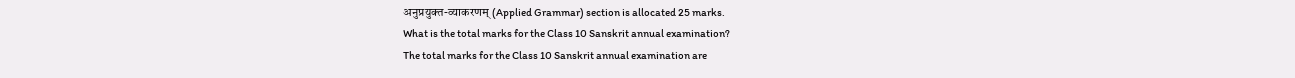अनुप्रयुक्त-व्याकरणम् (Applied Grammar) section is allocated 25 marks.
What is the total marks for the Class 10 Sanskrit annual examination?
The total marks for the Class 10 Sanskrit annual examination are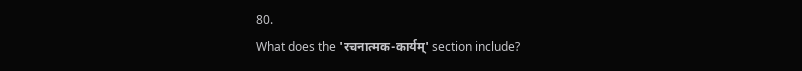80.
What does the 'रचनात्मक-कार्यम्' section include?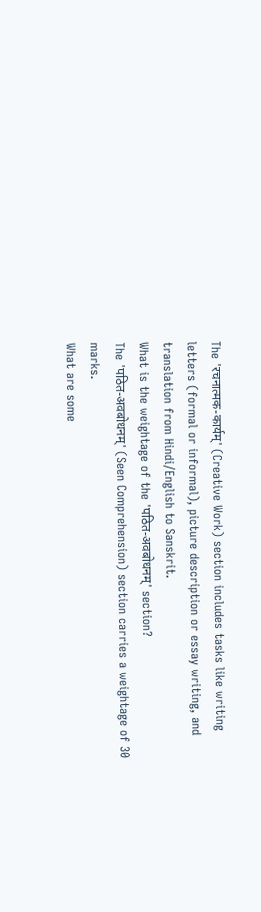The 'रचनात्मक-कार्यम्' (Creative Work) section includes tasks like writing letters (formal or informal), picture description or essay writing, and translation from Hindi/English to Sanskrit.
What is the weightage of the 'पठित-अवबोधनम्' section?
The 'पठित-अवबोधनम्' (Seen Comprehension) section carries a weightage of 30 marks.
What are some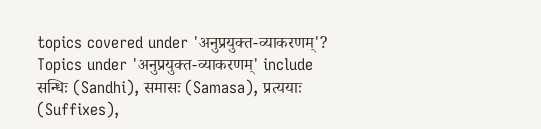topics covered under 'अनुप्रयुक्त-व्याकरणम्'?
Topics under 'अनुप्रयुक्त-व्याकरणम्' include सन्धिः (Sandhi), समासः (Samasa), प्रत्ययाः (Suffixes),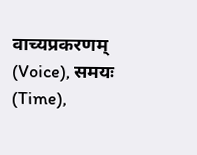वाच्यप्रकरणम् (Voice), समयः (Time),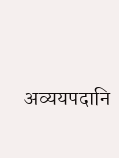अव्ययपदानि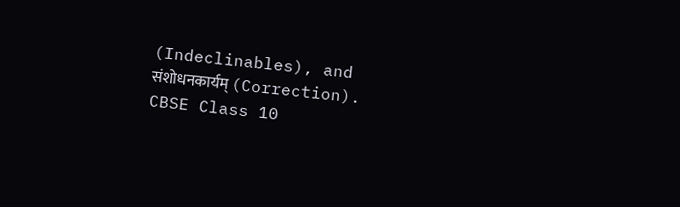(Indeclinables), and संशोधनकार्यम् (Correction).
CBSE Class 10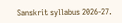Sanskrit syllabus 2026-27.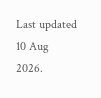Last updated 10 Aug 2026.